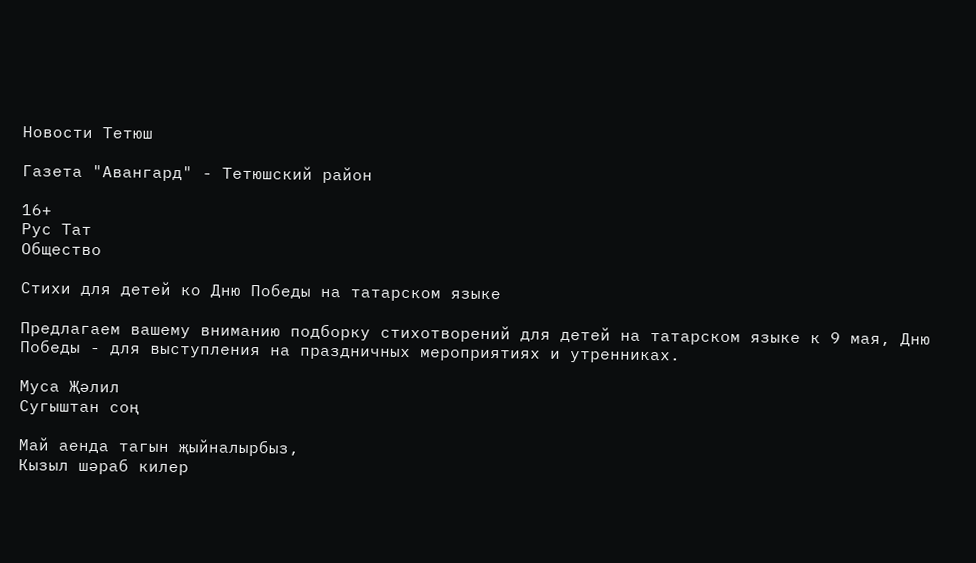Новости Тетюш

Газета "Авангард" - Тетюшский район

16+
Рус Тат
Общество

Стихи для детей ко Дню Победы на татарском языке

Предлагаем вашему вниманию подборку стихотворений для детей на татарском языке к 9 мая, Дню Победы - для выступления на праздничных мероприятиях и утренниках.

Муса Җәлил
Сугыштан соң

Май аенда тагын җыйналырбыз,
Кызыл шәраб килер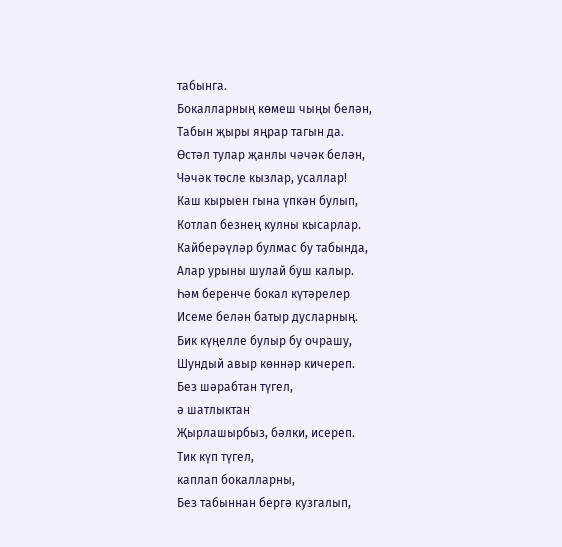табынга.
Бокалларның көмеш чыңы белән,
Табын җыры яңрар тагын да.
Өстәл тулар җанлы чәчәк белән,
Чәчәк төсле кызлар, усаллар!
Каш кырыен гына үпкән булып,
Котлап безнең кулны кысарлар.
Кайберәүләр булмас бу табында,
Алар урыны шулай буш калыр.
Һәм беренче бокал күтәрелер
Исеме белән батыр дусларның.
Бик күңелле булыр бу очрашу,
Шундый авыр көннәр кичереп.
Без шәрабтан түгел,
ә шатлыктан
Җырлашырбыз, бәлки, исереп.
Тик күп түгел,
каплап бокалларны,
Без табыннан бергә кузгалып,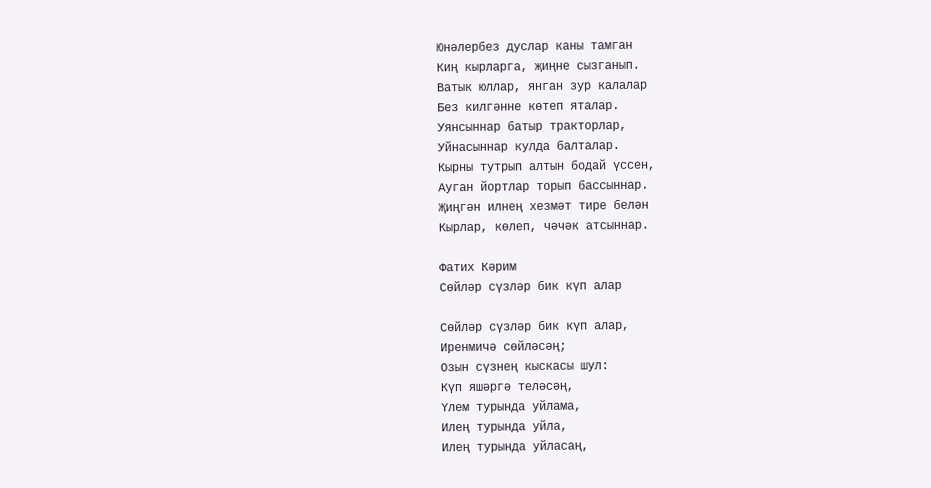Юнәлербез дуслар каны тамган
Киң кырларга, җиңне сызганып.
Ватык юллар, янган зур калалар
Без килгәнне көтеп яталар.
Уянсыннар батыр тракторлар,
Уйнасыннар кулда балталар.
Кырны тутрып алтын бодай үссен,
Ауган йортлар торып бассыннар.
Җиңгән илнең хезмәт тире белән
Кырлар, көлеп, чәчәк атсыннар.

Фатих Кәрим
Сөйләр сүзләр бик күп алар

Сөйләр сүзләр бик күп алар,
Иренмичә сөйләсәң;
Озын сүзнең кыскасы шул:
Күп яшәргә теләсәң,
Үлем турында уйлама,
Илең турында уйла,
Илең турында уйласаң,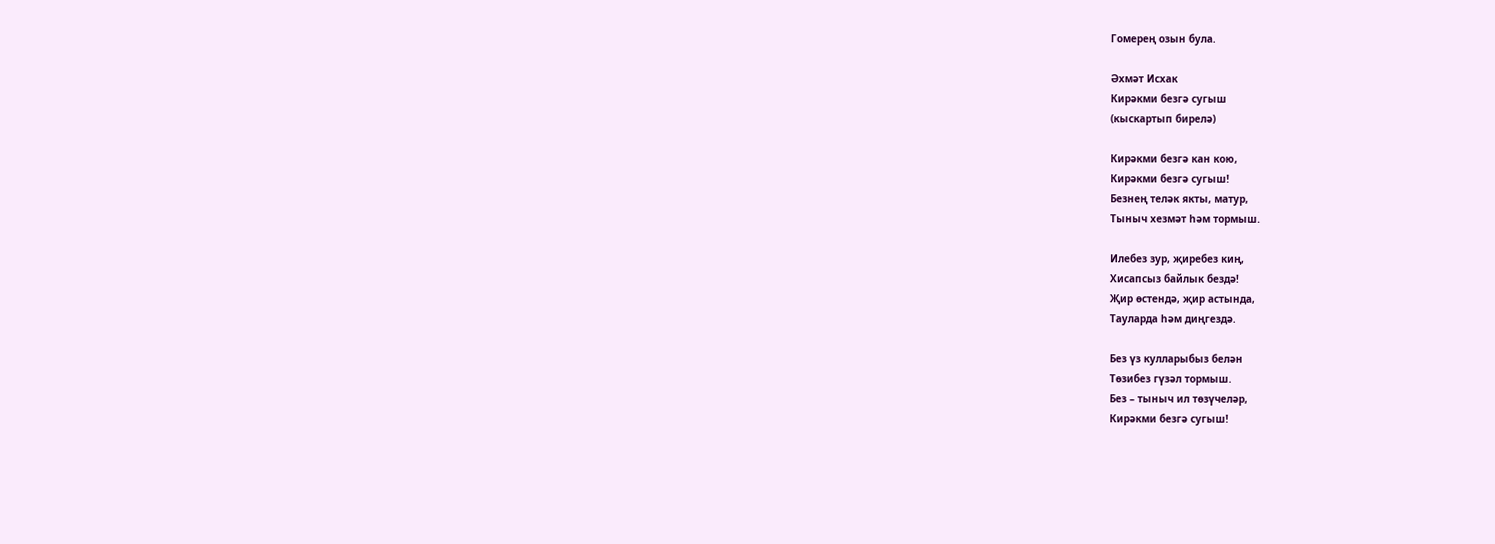Гомерең озын була.

Әхмәт Исхак
Кирәкми безгә сугыш
(кыскартып бирелә)

Кирәкми безгә кан кою,
Кирәкми безгә сугыш!
Безнең теләк якты, матур,
Тыныч хезмәт һәм тормыш.

Илебез зур, җиребез киң,
Хисапсыз байлык бездә!
Җир өстендә, җир астында,
Тауларда һәм диңгездә.

Без үз кулларыбыз белән
Төзибез гүзәл тормыш.
Без – тыныч ил төзүчеләр,
Кирәкми безгә сугыш!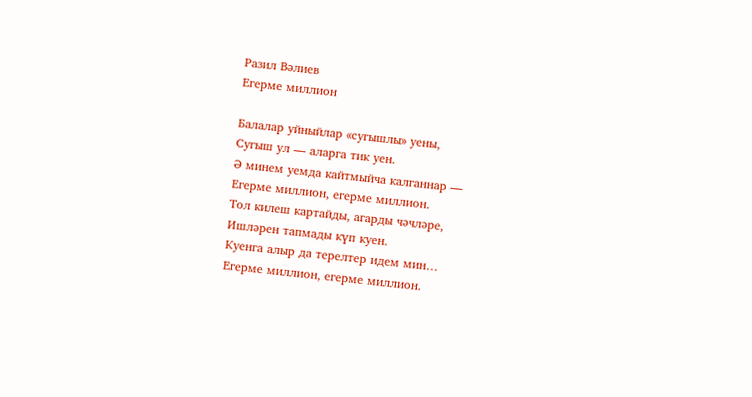Разил Вәлиев
Егерме миллион

Балалар уйныйлар «сугышлы» уены,
Сугыш ул — аларга тик уен.
Ә минем уемда кайтмыйча калганнар —
Егерме миллион, егерме миллион.
Тол килеш картайды, агарды чәчләре,
Ишләрен тапмады күп куен.
Куенга алыр да терелтер идем мин…
Егерме миллион, егерме миллион.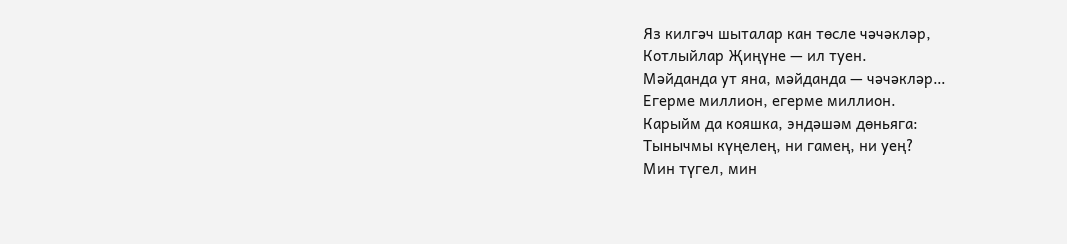Яз килгәч шыталар кан төсле чәчәкләр,
Котлыйлар Җиңүне — ил туен.
Мәйданда ут яна, мәйданда — чәчәкләр…
Егерме миллион, егерме миллион.
Карыйм да кояшка, эндәшәм дөньяга:
Тынычмы күңелең, ни гамең, ни уең?
Мин түгел, мин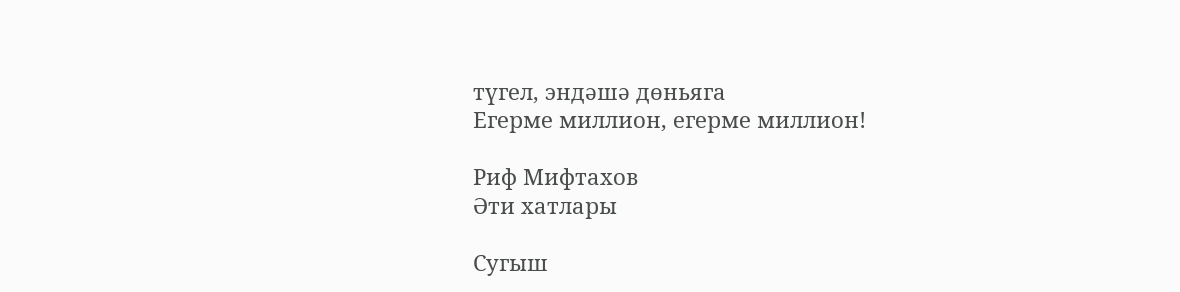түгел, эндәшә дөньяга
Егерме миллион, егерме миллион!

Риф Мифтахов
Әти хатлары

Сугыш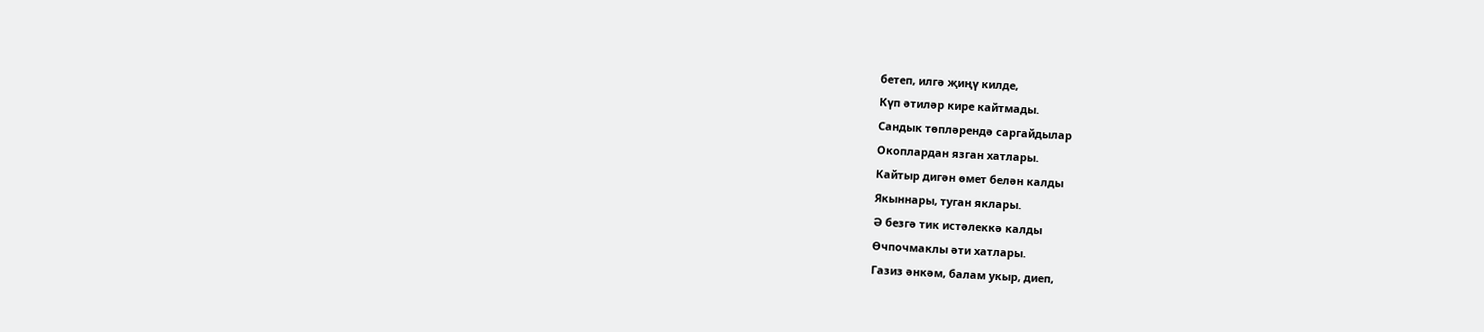бетеп, илгә җиңү килде,
Күп әтиләр кире кайтмады.
Сандык төпләрендә саргайдылар
Окоплардан язган хатлары.
Кайтыр дигән өмет белән калды
Якыннары, туган яклары.
Ә безгә тик истәлеккә калды
Өчпочмаклы әти хатлары.
Газиз әнкәм, балам укыр, диеп,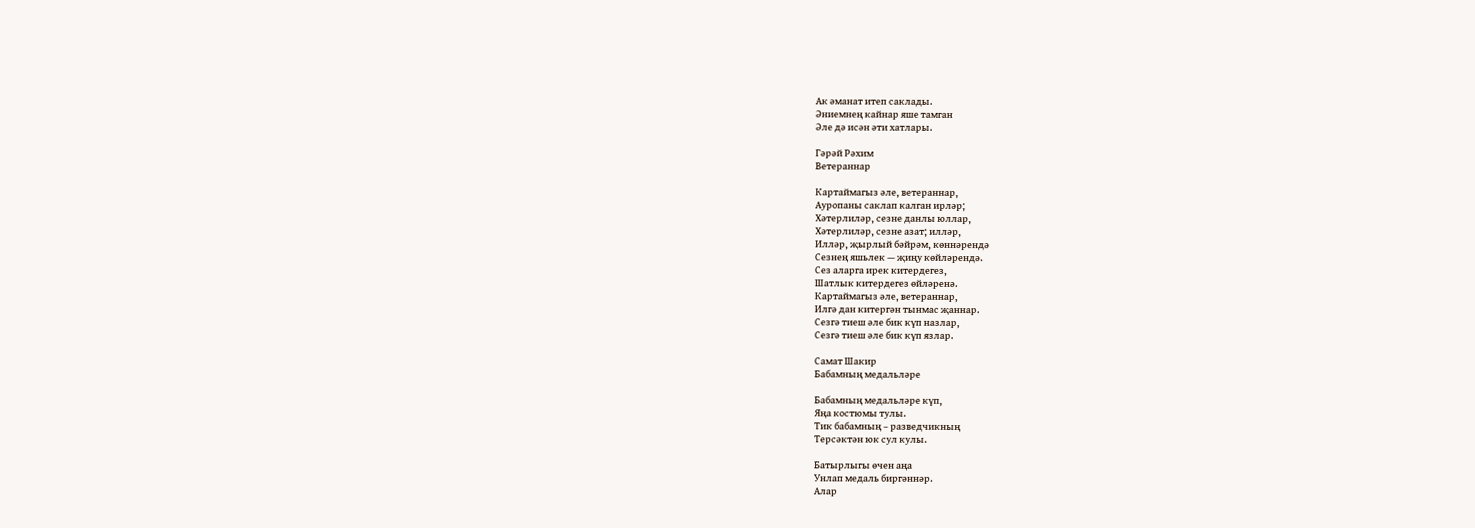Ак әманат итеп саклады.
Әниемнең кайнар яше тамган
Әле дә исән әти хатлары.

Гәрәй Рәхим
Ветераннар

Картаймагыз әле, ветераннар,
Ауропаны саклап калган ирләр;
Хәтерлиләр, сезне данлы юллар,
Хәтерлиләр, сезне азат; илләр,
Илләр, җырлый бәйрәм, көннәрендә
Сезнең яшьлек — җиңу көйләрендә.
Сез аларга ирек китердегез,
Шатлык китердегез өйләренә.
Картаймагыз әле, ветераннар,
Илгә дан китергән тынмас җаннар.
Сезгә тиеш әле бик күп назлар,
Сезгә тиеш әле бик күп язлар.

Самат Шакир
Бабамның медальләре

Бабамның медальләре күп,
Яңа костюмы тулы.
Тик бабамның – разведчикның
Терсәктән юк сул кулы.

Батырлыгы өчен аңа
Унлап медаль биргәннәр.
Алар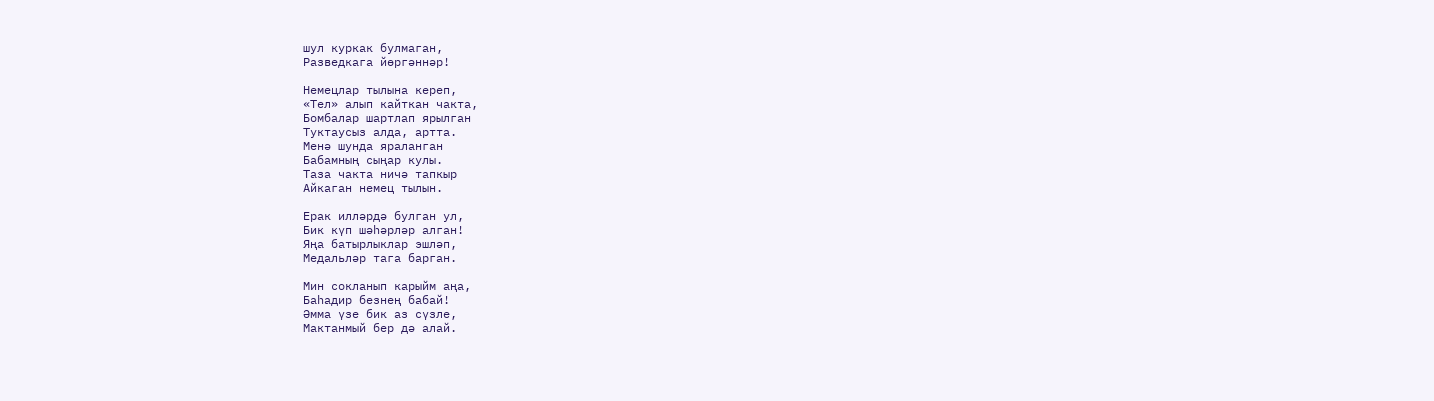шул куркак булмаган,
Разведкага йөргәннәр!

Немецлар тылына кереп,
«Тел» алып кайткан чакта,
Бомбалар шартлап ярылган
Туктаусыз алда, артта.
Менә шунда яраланган
Бабамның сыңар кулы.
Таза чакта ничә тапкыр
Айкаган немец тылын.

Ерак илләрдә булган ул,
Бик күп шәһәрләр алган!
Яңа батырлыклар эшләп,
Медальләр тага барган.

Мин сокланып карыйм аңа,
Баһадир безнең бабай!
Әмма үзе бик аз сүзле,
Мактанмый бер дә алай.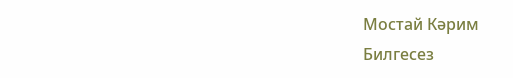Мостай Кәрим
Билгесез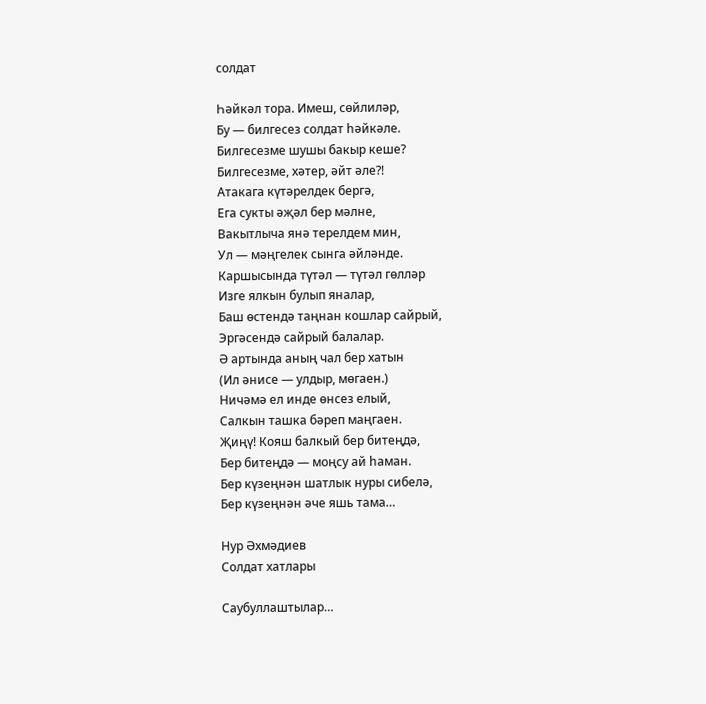солдат

Һәйкәл тора. Имеш, сөйлиләр,
Бу — билгесез солдат һәйкәле.
Билгесезме шушы бакыр кеше?
Билгесезме, хәтер, әйт әле?!
Атакага күтәрелдек бергә,
Ега сукты әҗәл бер мәлне,
Вакытлыча янә терелдем мин,
Ул — мәңгелек сынга әйләнде.
Каршысында түтәл — түтәл гөлләр
Изге ялкын булып яналар,
Баш өстендә таңнан кошлар сайрый,
Эргәсендә сайрый балалар.
Ә артында аның чал бер хатын
(Ил әнисе — улдыр, мөгаен.)
Ничәмә ел инде өнсез елый,
Салкын ташка бәреп маңгаен.
Җиңү! Кояш балкый бер битеңдә,
Бер битеңдә — моңсу ай һаман.
Бер күзеңнән шатлык нуры сибелә,
Бер күзеңнән әче яшь тама…

Нур Әхмәдиев
Солдат хатлары

Саубуллаштылар…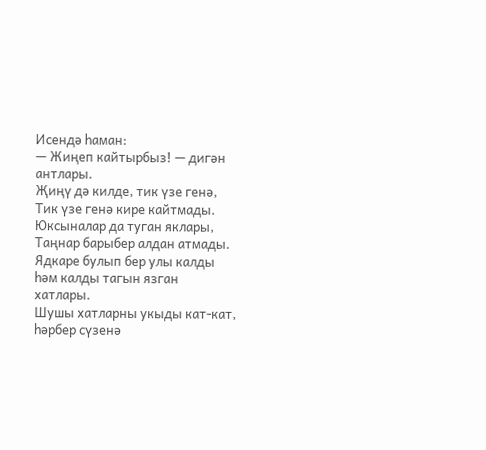Исендә һаман:
— Жиңеп кайтырбыз! — дигән
антлары.
Җиңү дә килде, тик үзе генә,
Тик үзе генә кире кайтмады.
Юксыналар да туган яклары,
Таңнар барыбер алдан атмады.
Ядкаре булып бер улы калды
һәм калды тагын язган хатлары.
Шушы хатларны укыды кат-кат,
һәрбер сүзенә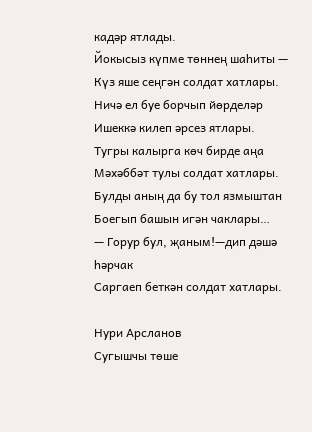кадәр ятлады.
Йокысыз күпме төннең шаһиты —
Күз яше сеңгән солдат хатлары.
Ничә ел буе борчып йөрделәр
Ишеккә килеп әрсез ятлары.
Тугры калырга көч бирде аңа
Мәхәббәт тулы солдат хатлары.
Булды аның да бу тол язмыштан
Боегып башын игән чаклары…
— Горур бул, җаным!—дип дәшә
һәрчак
Саргаеп беткән солдат хатлары.

Нури Арсланов
Сугышчы төше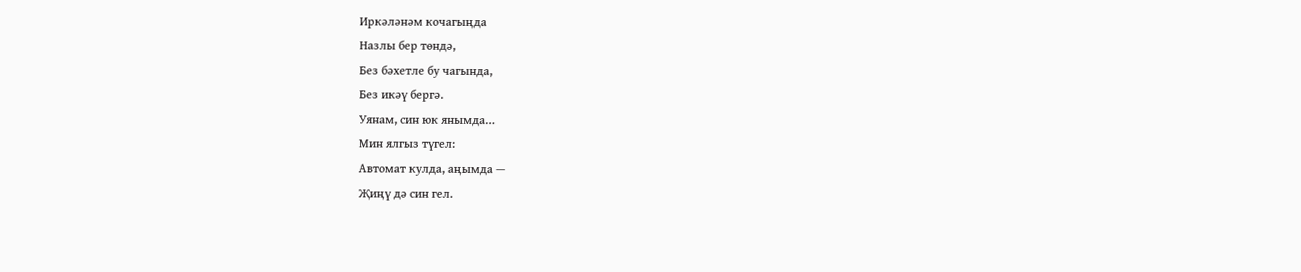Иркәләнәм кочагыңда
Назлы бер төндә,
Без бәхетле бу чагында,
Без икәү бергә.
Уянам, син юк янымда…
Мин ялгыз түгел:
Автомат кулда, аңымда —
Җиңү дә син гел.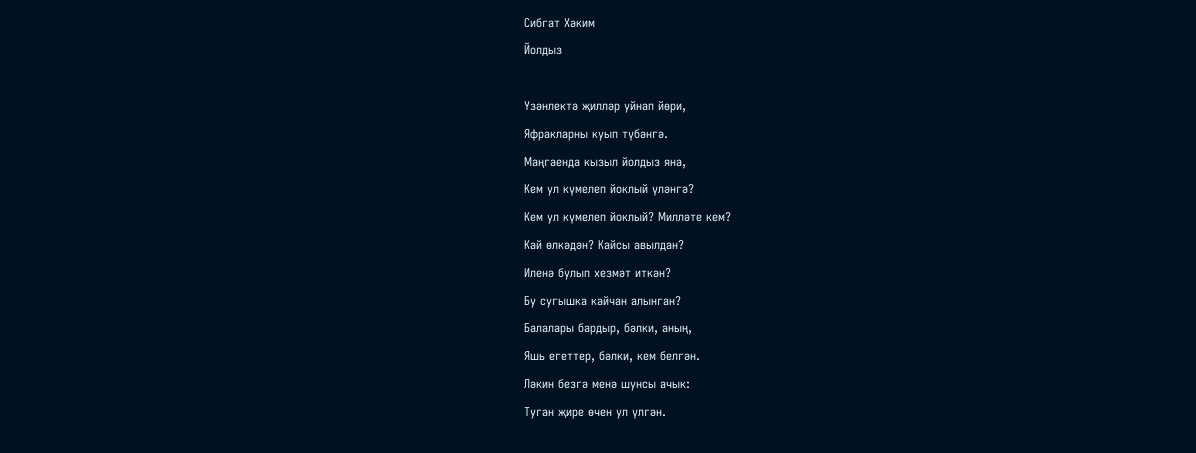Сибгат Хәким
Йолдыз

Үзәнлектә җилләр уйнап йөри,
Яфракларны куып түбәнгә.
Маңгаенда кызыл йолдыз яна,
Кем ул күмелеп йоклый үләнгә?
Кем ул күмелеп йоклый? Милләте кем?
Кай өлкәдән? Кайсы авылдан?
Иленә булып хезмәт иткән?
Бу сугышка кайчан алынган?
Балалары бардыр, бәлки, аның,
Яшь егеттер, бәлки, кем белгән.
Ләкин безгә менә шунсы ачык:
Туган җире өчен ул үлгән.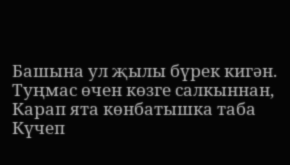Башына ул җылы бүрек кигән.
Туңмас өчен көзге салкыннан,
Карап ята көнбатышка таба
Күчеп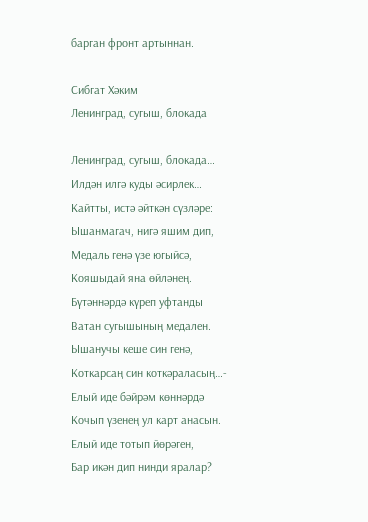барган фронт артыннан.

Сибгат Хәким
Ленинград, сугыш, блокада

Ленинград, сугыш, блокада…
Илдән илгә куды әсирлек…
Кайтты, истә әйткән сүзләре:
Ышанмагач, нигә яшим дип,
Медаль генә үзе югыйсә,
Кояшыдай яна өйләнең.
Бүтәннәрдә күреп уфтанды
Ватан сугышының медален.
Ышанучы кеше син генә,
Коткарсаң син коткәраласың…-
Елый иде бәйрәм көннәрдә
Кочып үзенең ул карт анасын.
Елый иде тотып йөрәген,
Бар икән дип нинди яралар?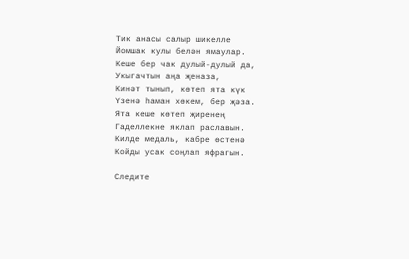Тик анасы салыр шикелле
Йомшак кулы белән ямаулар.
Кеше бер чак дулый-дулый да,
Укыгачтын аңа җеназа,
Кинәт тынып, көтеп ята күк
Үзенә һаман хөкем, бер җәза.
Ята кеше көтеп җиренең
Гаделлекне яклап раславын.
Килде медаль, кабре өстенә
Койды усак соңлап яфрагын.

Следите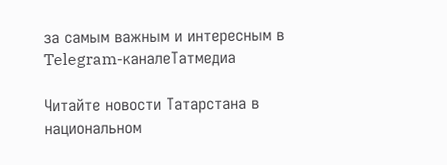за самым важным и интересным в Telegram-каналеТатмедиа

Читайте новости Татарстана в национальном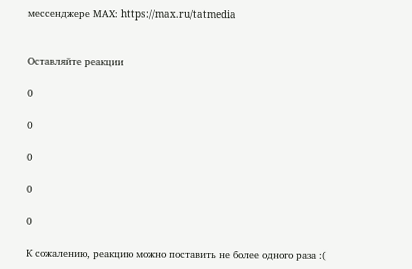мессенджере MАХ: https://max.ru/tatmedia


Оставляйте реакции

0

0

0

0

0

К сожалению, реакцию можно поставить не более одного раза :(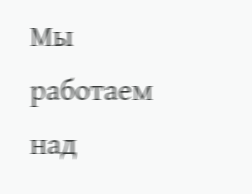Мы работаем над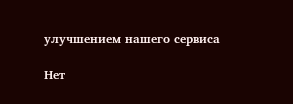улучшением нашего сервиса

Нет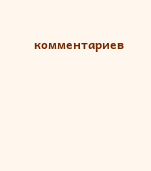комментариев